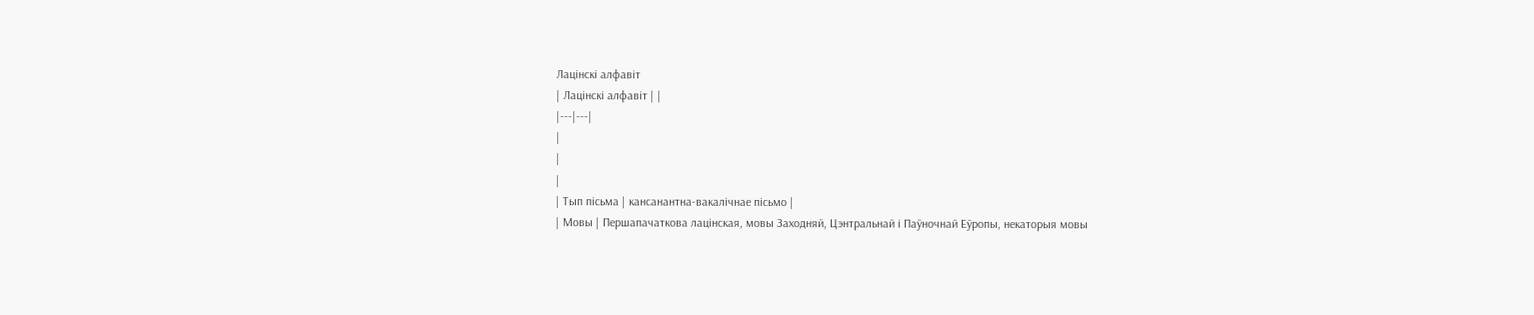Лацінскі алфавіт
| Лацінскі алфавіт | |
|---|---|
|
|
|
| Тып пісьма | кансанантна-вакалічнае пісьмо |
| Мовы | Першапачаткова лацінская, мовы Заходняй, Цэнтральнай і Паўночнай Еўропы, некаторыя мовы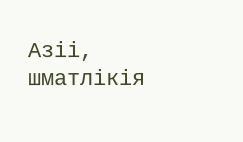Азіі, шматлікія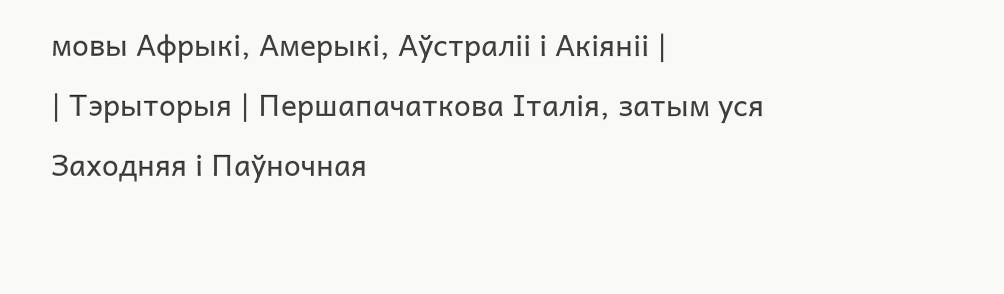мовы Афрыкі, Амерыкі, Аўстраліі і Акіяніі |
| Тэрыторыя | Першапачаткова Італія, затым уся Заходняя і Паўночная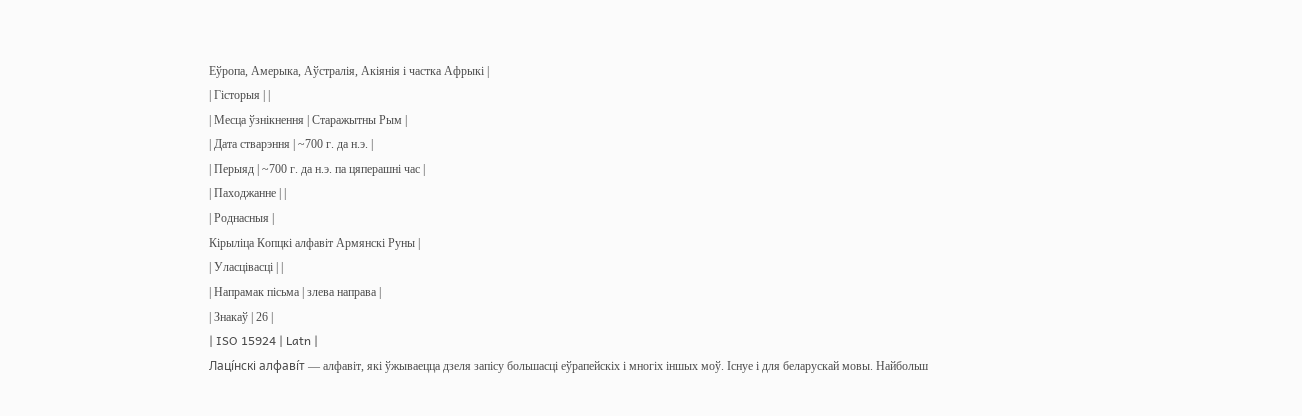Еўропа, Амерыка, Аўстралія, Акіянія і частка Афрыкі |
| Гісторыя | |
| Месца ўзнікнення | Старажытны Рым |
| Дата стварэння | ~700 г. да н.э. |
| Перыяд | ~700 г. да н.э. па цяперашні час |
| Паходжанне | |
| Роднасныя |
Кірыліца Копцкі алфавіт Армянскі Руны |
| Уласцівасці | |
| Напрамак пісьма | злева направа |
| Знакаў | 26 |
| ISO 15924 | Latn |
Лаці́нскі алфаві́т — алфавіт, які ўжываецца дзеля запісу большасці еўрапейскіх і многіх іншых моў. Існуе і для беларускай мовы. Найбольш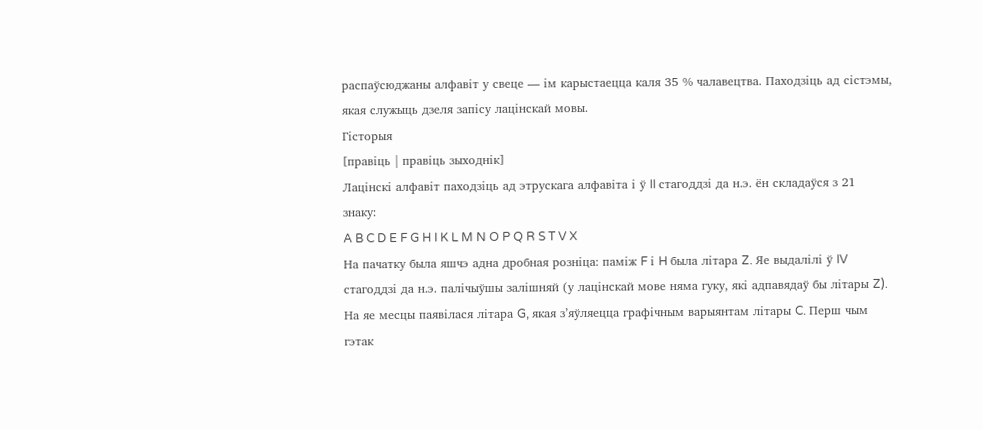распаўсюджаны алфавіт у свеце — ім карыстаецца каля 35 % чалавецтва. Паходзіць ад сістэмы, якая служыць дзеля запісу лацінскай мовы.
Гісторыя
[правіць | правіць зыходнік]
Лацінскі алфавіт паходзіць ад этрускага алфавіта і ў II стагоддзі да н.э. ён складаўся з 21 знаку:
A B C D E F G H I K L M N O P Q R S T V X
На пачатку была яшчэ адна дробная розніца: паміж F і H была літара Z. Яе выдалілі ў IV стагоддзі да н.э. палічыўшы залішняй (у лацінскай мове няма гуку, які адпавядаў бы літары Z). На яе месцы паявілася літара G, якая з’яўляецца графічным варыянтам літары C. Перш чым гэтак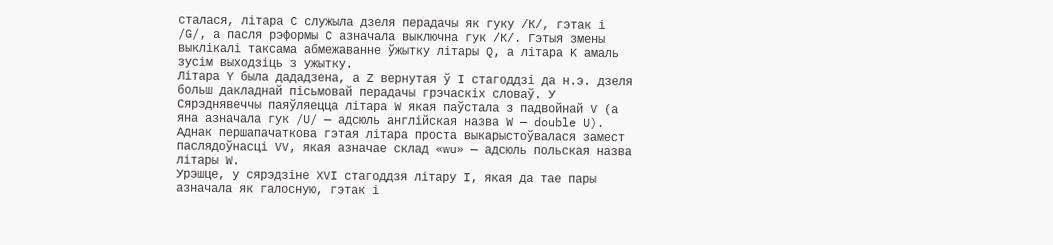сталася, літара C служыла дзеля перадачы як гуку /К/, гэтак і /G/, а пасля рэформы C азначала выключна гук /К/. Гэтыя змены выклікалі таксама абмежаванне ўжытку літары Q, а літара K амаль зусім выходзіць з ужытку.
Літара Y была дададзена, а Z вернутая ў І стагоддзі да н.э. дзеля больш дакладнай пісьмовай перадачы грэчаскіх словаў. У Сярэднявеччы паяўляецца літара W якая паўстала з падвойнай V (а яна азначала гук /U/ — адсюль англійская назва W — double U). Аднак першапачаткова гэтая літара проста выкарыстоўвалася замест паслядоўнасці VV, якая азначае склад «wu» — адсюль польская назва літары W.
Урэшце, у сярэдзіне XVI стагоддзя літару I, якая да тае пары азначала як галосную, гэтак і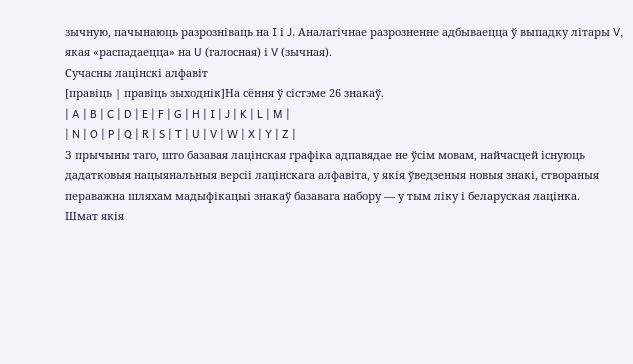зычную, пачынаюць разрозніваць на I і J. Аналагічнае разрозненне адбываецца ў выпадку літары V, якая «распадаецца» на U (галосная) і V (зычная).
Сучасны лацінскі алфавіт
[правіць | правіць зыходнік]На сёння ў сістэме 26 знакаў.
| A | B | C | D | E | F | G | H | I | J | K | L | M |
| N | O | P | Q | R | S | T | U | V | W | X | Y | Z |
З прычыны таго, што базавая лацінская графіка адпавядае не ўсім мовам, найчасцей існуюць дадатковыя нацыянальныя версіі лацінскага алфавіта, у якія ўведзеныя новыя знакі, створаныя пераважна шляхам мадыфікацыі знакаў базавага набору — у тым ліку і беларуская лацінка.
Шмат якія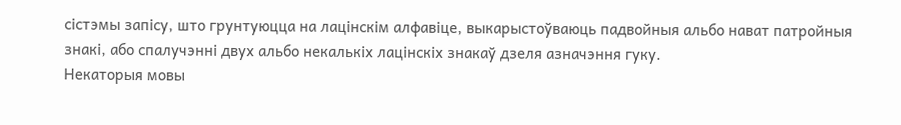сістэмы запісу, што грунтуюцца на лацінскім алфавіце, выкарыстоўваюць падвойныя альбо нават патройныя знакі, або спалучэнні двух альбо некалькіх лацінскіх знакаў дзеля азначэння гуку.
Некаторыя мовы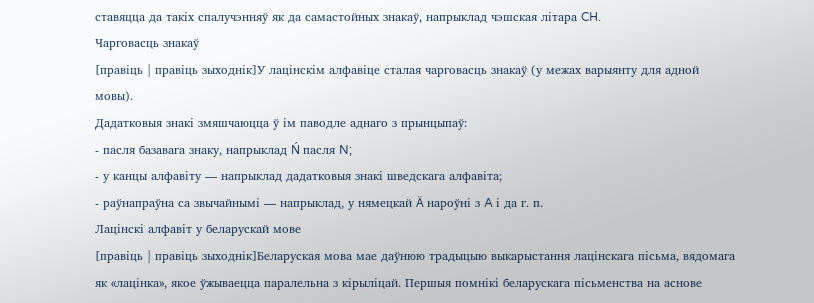ставяцца да такіх спалучэнняў як да самастойных знакаў, напрыклад чэшская літара CH.
Чарговасць знакаў
[правіць | правіць зыходнік]У лацінскім алфавіце сталая чарговасць знакаў (у межах варыянту для адной мовы).
Дадатковыя знакі змяшчаюцца ў ім паводле аднаго з прынцыпаў:
- пасля базавага знаку, напрыклад Ń пасля N;
- у канцы алфавіту — напрыклад дадатковыя знакі шведскага алфавіта;
- раўнапраўна са звычайнымі — напрыклад, у нямецкай Ä нароўні з A і да г. п.
Лацінскі алфавіт у беларускай мове
[правіць | правіць зыходнік]Беларуская мова мае даўнюю традыцыю выкарыстання лацінскага пісьма, вядомага як «лацінка», якое ўжываецца паралельна з кірыліцай. Першыя помнікі беларускага пісьменства на аснове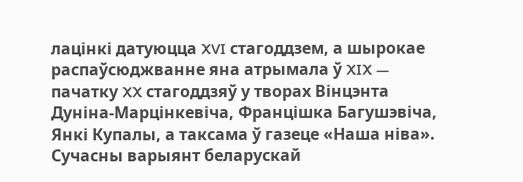лацінкі датуюцца XVI стагоддзем, а шырокае распаўсюджванне яна атрымала ў XIX — пачатку XX стагоддзяў у творах Вінцэнта Дуніна-Марцінкевіча, Францішка Багушэвіча, Янкі Купалы, а таксама ў газеце «Наша ніва».
Сучасны варыянт беларускай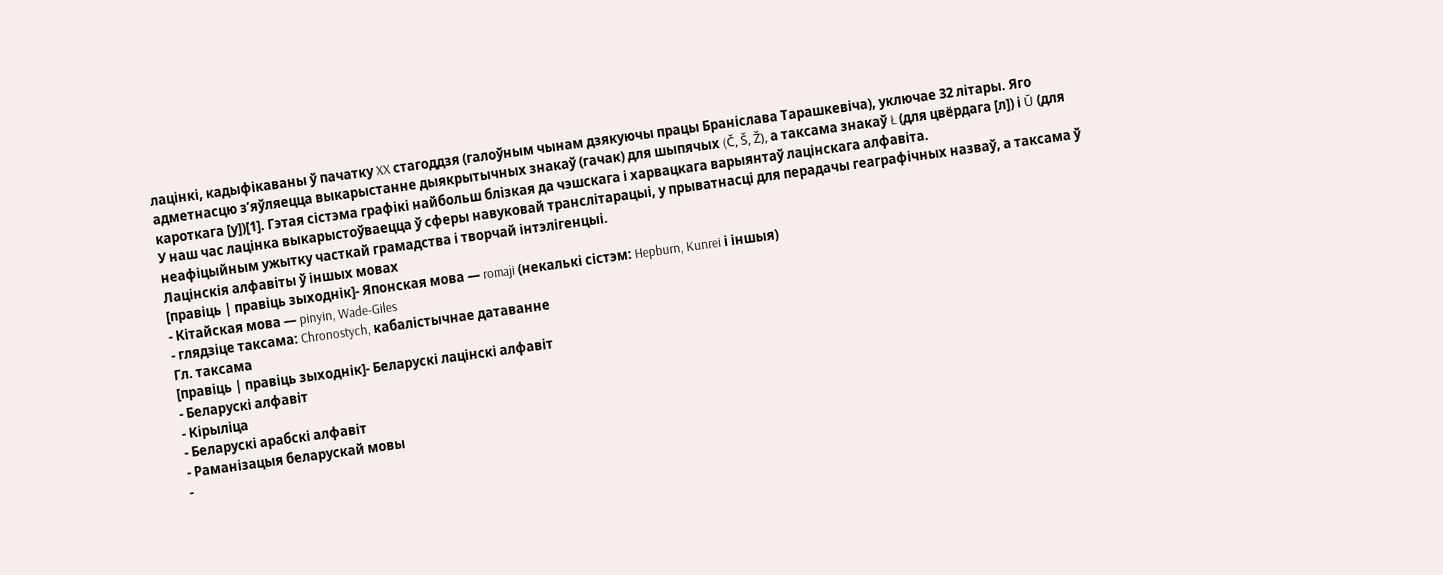лацінкі, кадыфікаваны ў пачатку XX стагоддзя (галоўным чынам дзякуючы працы Браніслава Тарашкевіча), уключае 32 літары. Яго адметнасцю з’яўляецца выкарыстанне дыякрытычных знакаў (гачак) для шыпячых (Č, Š, Ž), а таксама знакаў Ł (для цвёрдага [л]) і Ŭ (для кароткага [у])[1]. Гэтая сістэма графікі найбольш блізкая да чэшскага і харвацкага варыянтаў лацінскага алфавіта.
У наш час лацінка выкарыстоўваецца ў сферы навуковай транслітарацыі, у прыватнасці для перадачы геаграфічных назваў, а таксама ў неафіцыйным ужытку часткай грамадства і творчай інтэлігенцыі.
Лацінскія алфавіты ў іншых мовах
[правіць | правіць зыходнік]- Японская мова — romaji (некалькі сістэм: Hepburn, Kunrei і іншыя)
- Кітайская мова — pinyin, Wade-Giles
- глядзіце таксама: Chronostych, кабалістычнае датаванне
Гл. таксама
[правіць | правіць зыходнік]- Беларускі лацінскі алфавіт
- Беларускі алфавіт
- Кірыліца
- Беларускі арабскі алфавіт
- Раманізацыя беларускай мовы
-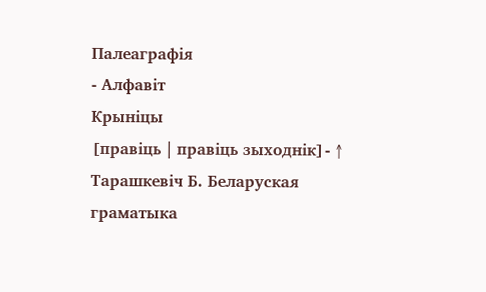Палеаграфія
- Алфавіт
Крыніцы
[правіць | правіць зыходнік]- ↑ Тарашкевіч Б. Беларуская граматыка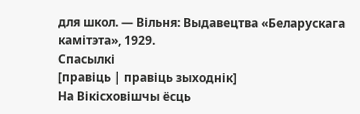для школ. — Вільня: Выдавецтва «Беларускага камітэта», 1929.
Спасылкі
[правіць | правіць зыходнік]
На Вікісховішчы ёсць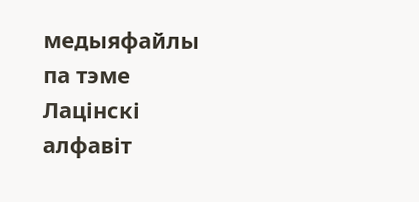медыяфайлы па тэме Лацінскі алфавіт